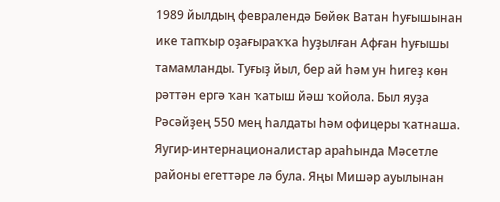1989 йылдың февралендә Бөйөк Ватан һуғышынан ике тапҡыр оҙағыраҡҡа һуҙылған Афған һуғышы тамамланды. Туғыҙ йыл, бер ай һәм ун һигеҙ көн рәттән ергә ҡан ҡатыш йәш ҡойола. Был яуҙа Рәсәйҙең 550 мең һалдаты һәм офицеры ҡатнаша.
Яугир-интернационалистар араһында Мәсетле районы егеттәре лә була. Яңы Мишәр ауылынан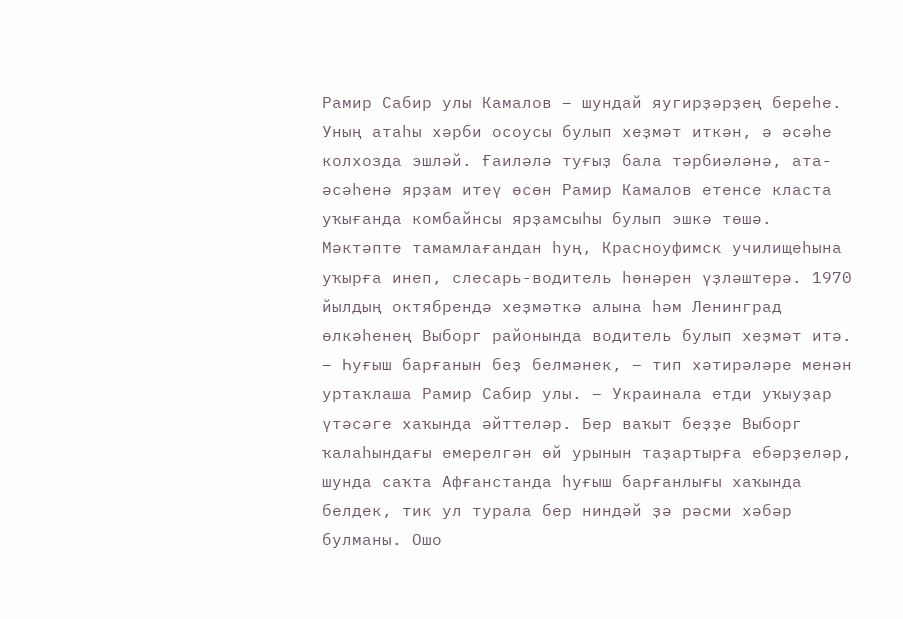Рамир Сабир улы Камалов – шундай яугирҙәрҙең береһе. Уның атаһы хәрби осоусы булып хеҙмәт иткән, ә әсәһе колхозда эшләй. Ғаиләлә туғыҙ бала тәрбиәләнә, ата-әсәһенә ярҙам итеү өсөн Рамир Камалов етенсе класта уҡығанда комбайнсы ярҙамсыһы булып эшкә төшә.
Мәктәпте тамамлағандан һуң, Красноуфимск училищеһына уҡырға инеп, слесарь-водитель һөнәрен үҙләштерә. 1970 йылдың октябрендә хеҙмәткә алына һәм Ленинград өлкәһенең Выборг районында водитель булып хеҙмәт итә.
– Һуғыш барғанын беҙ белмәнек, – тип хәтирәләре менән уртаҡлаша Рамир Сабир улы. – Украинала етди уҡыуҙар үтәсәге хаҡында әйттеләр. Бер ваҡыт беҙҙе Выборг ҡалаһындағы емерелгән өй урынын таҙартырға ебәрҙеләр, шунда саҡта Афғанстанда һуғыш барғанлығы хаҡында белдек, тик ул турала бер ниндәй ҙә рәсми хәбәр булманы. Ошо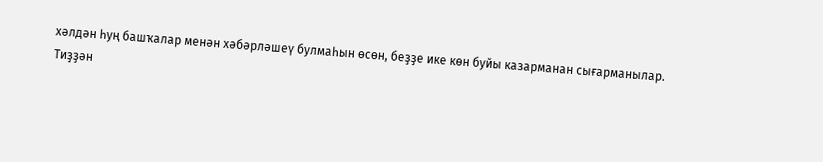хәлдән һуң башҡалар менән хәбәрләшеү булмаһын өсөн, беҙҙе ике көн буйы казарманан сығарманылар.
Тиҙҙән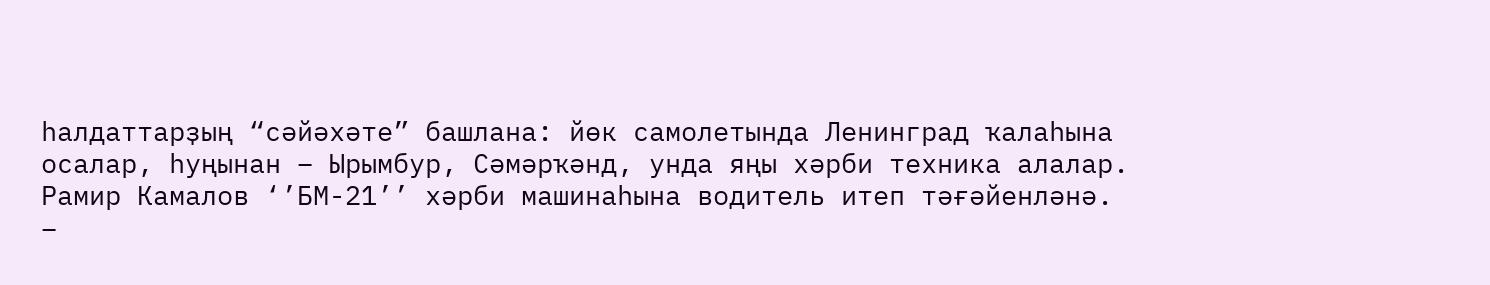һалдаттарҙың “сәйәхәте” башлана: йөк самолетында Ленинград ҡалаһына осалар, һуңынан – Ырымбур, Сәмәрҡәнд, унда яңы хәрби техника алалар. Рамир Камалов ‘’БМ-21’’ хәрби машинаһына водитель итеп тәғәйенләнә.
–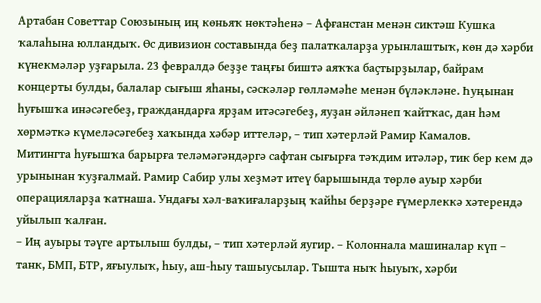Артабан Советтар Союзының иң көньяҡ нөктәһенә – Афғанстан менән сиктәш Кушка ҡалаһына юлландыҡ. Өс дивизион составында беҙ палаткаларҙа урынлаштыҡ, көн дә хәрби күнекмәләр уҙғарыла. 23 февралдә беҙҙе таңғы биштә аяҡҡа баҫтырҙылар, байрам концерты булды, балалар сығыш яһаны, сәскәләр гөлләмәһе менән бүләкләне. Һуңынан һуғышҡа инәсәгебеҙ, граждандарға ярҙам итәсәгебеҙ, яуҙан әйләнеп ҡайтҡас, дан һәм хөрмәткә күмеләсәгебеҙ хаҡында хәбәр иттеләр, – тип хәтерләй Рамир Камалов.
Митингта һуғышҡа барырға теләмәгәндәргә сафтан сығырға тәҡдим итәләр, тик бер кем дә урынынан ҡуҙғалмай. Рамир Сабир улы хеҙмәт итеү барышында төрлө ауыр хәрби операцияларҙа ҡатнаша. Ундағы хәл-ваҡиғаларҙың ҡайһы берҙәре ғүмерлеккә хәтерендә уйылып ҡалған.
– Иң ауыры тәүге артылыш булды, – тип хәтерләй яугир. – Колоннала машиналар күп – танк, БМП, БТР, яғыулыҡ, һыу, аш-һыу ташыусылар. Тышта ныҡ һыуыҡ, хәрби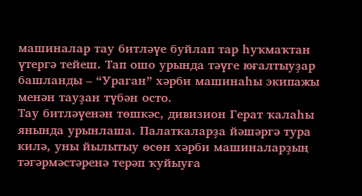машиналар тау битләүе буйлап тар һуҡмаҡтан үтергә тейеш. Тап ошо урында тәүге юғалтыуҙар башланды – “Ураган” хәрби машинаһы экипажы менән тауҙан түбән осто.
Тау битләүенән төшкәс, дивизион Герат ҡалаһы янында урынлаша. Палаткаларҙа йәшәргә тура килә, уны йылытыу өсөн хәрби машиналарҙың тәгәрмәстәренә терәп ҡуйыуға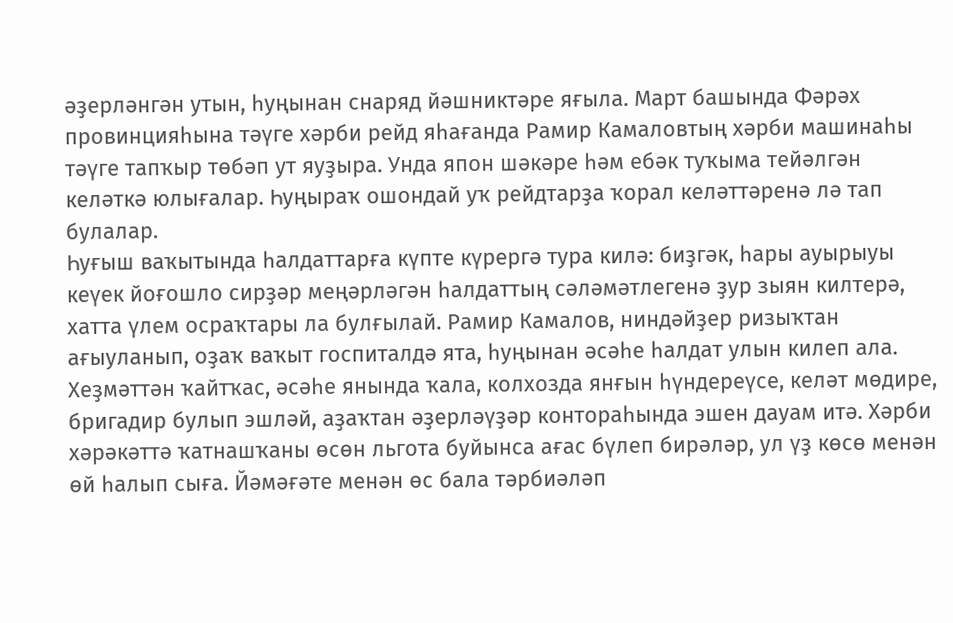әҙерләнгән утын, һуңынан снаряд йәшниктәре яғыла. Март башында Фәрәх провинцияһына тәүге хәрби рейд яһағанда Рамир Камаловтың хәрби машинаһы тәүге тапҡыр төбәп ут яуҙыра. Унда япон шәкәре һәм ебәк туҡыма тейәлгән келәткә юлығалар. Һуңыраҡ ошондай уҡ рейдтарҙа ҡорал келәттәренә лә тап булалар.
Һуғыш ваҡытында һалдаттарға күпте күрергә тура килә: биҙгәк, һары ауырыуы кеүек йоғошло сирҙәр меңәрләгән һалдаттың сәләмәтлегенә ҙур зыян килтерә, хатта үлем осраҡтары ла булғылай. Рамир Камалов, ниндәйҙер ризыҡтан ағыуланып, оҙаҡ ваҡыт госпиталдә ята, һуңынан әсәһе һалдат улын килеп ала.
Хеҙмәттән ҡайтҡас, әсәһе янында ҡала, колхозда янғын һүндереүсе, келәт мөдире, бригадир булып эшләй, аҙаҡтан әҙерләүҙәр контораһында эшен дауам итә. Хәрби хәрәкәттә ҡатнашҡаны өсөн льгота буйынса ағас бүлеп бирәләр, ул үҙ көсө менән өй һалып сыға. Йәмәғәте менән өс бала тәрбиәләп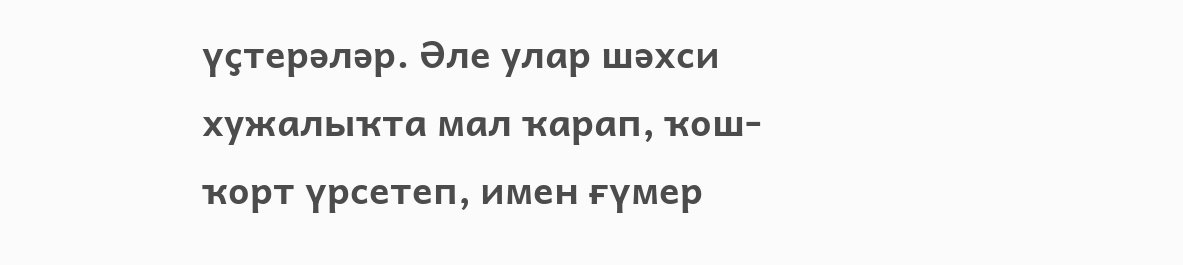үҫтерәләр. Әле улар шәхси хужалыҡта мал ҡарап, ҡош-ҡорт үрсетеп, имен ғүмер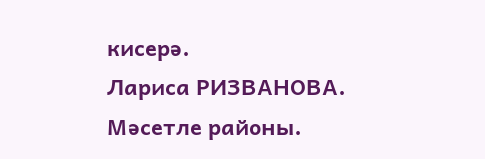кисерә.
Лариса РИЗВАНОВА.
Мәсетле районы.